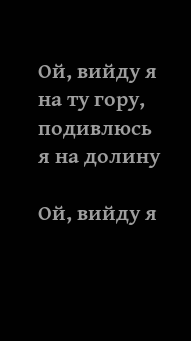Ой, вийду я на ту гору, подивлюсь я на долину

Ой, вийду я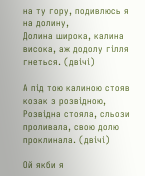на ту гору, подивлюсь я на долину,
Долина широка, калина висока, аж додолу гілля гнеться. (двічі)

А під тою калиною стояв козак з розвідною,
Розвідна стояла, сльози проливала, свою долю проклинала. (двічі)

Ой якби я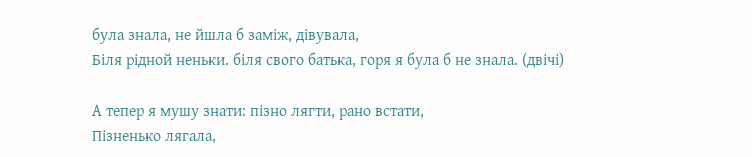була знала, не йшла б заміж, дівувала,
Біля рідной неньки. біля свого батька, горя я була б не знала. (двічі)

А тепер я мушу знати: пізно лягти, рано встати,
Пізненько лягала,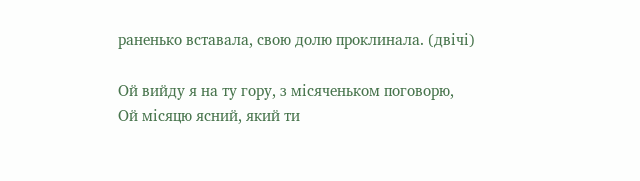раненько вставала, свою долю проклинала. (двічі)

Ой вийду я на ту гору, з місяченьком поговорю,
Ой місяцю ясний, який ти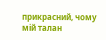прикрасний, чому мій талан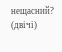нещасний? (двічі)